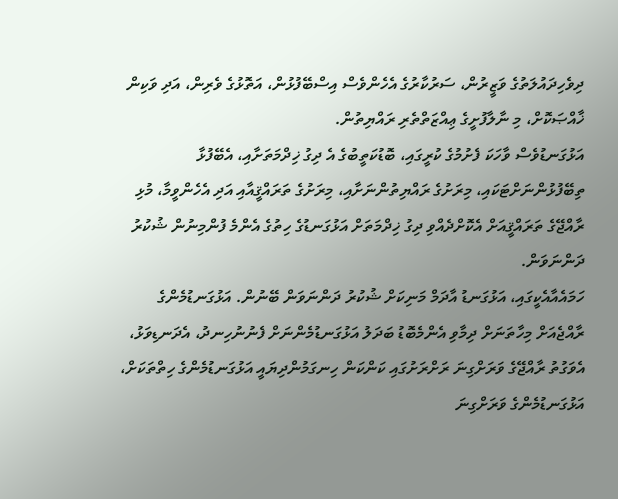ދިވެހިދައުލަތުގެ ވަޒީރުން، ސަރުކާރުގެ އެހެންވެސް އިސްބޭފުޅުން، އަތޮޅުގެ ވެރިން، އަދި ވަކިން ޚާއްޞަކޮށް، މި ނާލާފުށީގެ ޢިއްޒަތްތެރި ރައްޔިތުން.
އަޅުގަނޑުވެސް ވާހަކަ ފެށުމުގެ ކުރީގައި، ބޮޑުކަތީބުގެ އެ ދިގު ޚިދްމަތަށާއި، އެބޭފުޅާ ތިބޭފުޅުންނަށްޓަކައި، މިރަށުގެ ރައްޔިތުންނަށާއި، މިރަށުގެ ތަރައްޤީއާއި އަދި އެހެންވީމާ، މުޅި ރާއްޖޭގެ ތަރައްޤީއަށް އެކޮށްދެއްވި ދިގު ޚިދްމަތަށް އަޅުގަނޑުގެ ހިތުގެ އެންމެ ފުންމިނުން ޝުކުރު ދަންނަވަން.
ހަމައެއާއެކީގައި، އަޅުގަނޑު އާދަމް މަނިކަށް ޝުކުރު ދަންނަވަން ބޭނުން. އަޅުގަނޑުމެންގެ ރާއްޖެއަށް މިހާތަނަށް ދިމާވި އެންމެބޮޑު ބަދަލު އަޅުގަނޑުމެންނަށް ފެނުނުހިނދު، އެދަނޑިވަޅު، އެވަގުތު ރާއްޖޭގެ ވަރަށްގިނަ ރަށްރަށުގައި ކަންކަން ހިނގަމުންދިޔައީ އަޅުގަނޑުމެންގެ ހިތްތަކަށް، އަޅުގަނޑުމެންގެ ވަރަށްގިނަ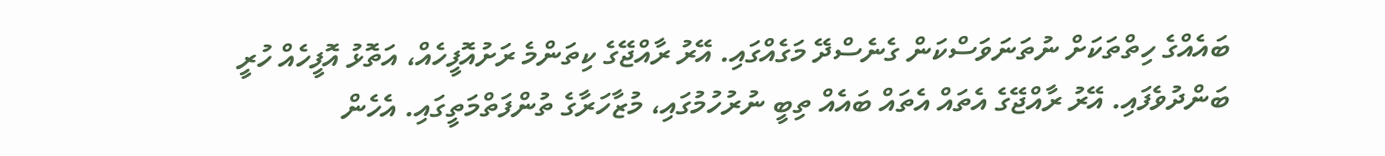ބައެއްގެ ހިތްތަކަށް ނުތަނަވަސްކަން ގެނެސްދޭ މަގެއްގައި. އޭރު ރާއްޖޭގެ ކިތަންމެ ރަށުއޮފީހެއް، އަތޮޅު އޮފީހެއް ހުރީ ބަންދުވެފައި. އޭރު ރާއްޖޭގެ އެތައް އެތައް ބައެއް ތިބީ ނުރުހުމުގައި، މުޒާހަރާގެ ތުންފަތްމަތީގައި. އެހެން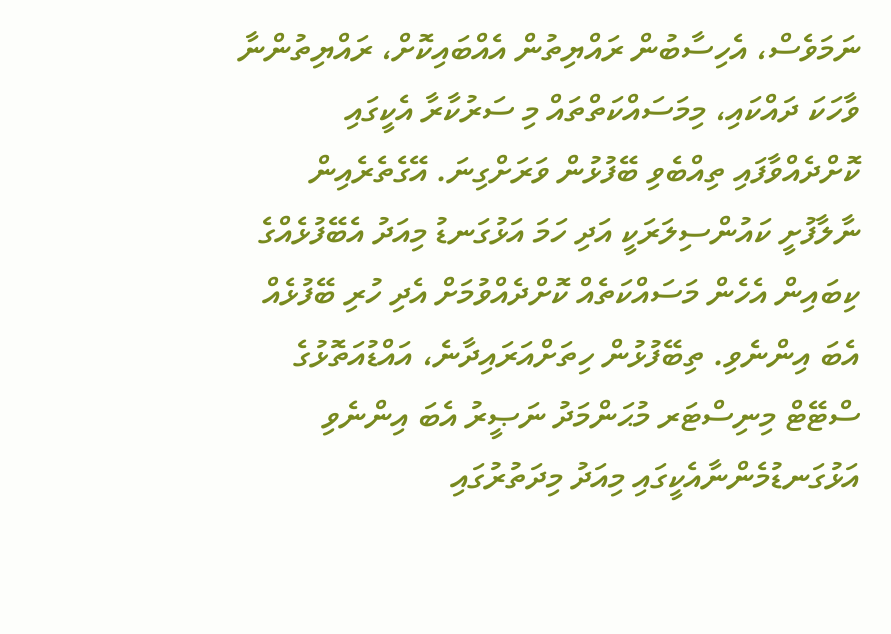ނަމަވެސް، އެހިސާބުން ރައްޔިތުން އެއްބައިކޮށް، ރައްޔިތުންނާ ވާހަކަ ދައްކައި، މިމަސައްކަތްތައް މި ސަރުކާރާ އެކީގައި ކޮށްދެއްވާފައި ތިއްބެވި ބޭފުޅުން ވަރަށްގިނަ. އޭގެތެރެއިން ނާލާފުށީ ކައުންސިލަރަކީ އަދި ހަމަ އަޅުގަނޑު މިއަދު އެބޭފުޅެއްގެ ކިބައިން އެހެން މަސައްކަތެއް ކޮށްދެއްވުމަށް އެދި ހުރި ބޭފުޅެއް އެބަ އިންނެވި. ތިބޭފުޅުން ހިތަށްއަރައިދާނެ، އައްޑުއަތޮޅުގެ ސްޓޭޓް މިނިސްޓަރ މުޙަންމަދު ނަޞީރު އެބަ އިންނެވި އަޅުގަނޑުމެންނާއެކީގައި މިއަދު މިދަތުރުގައި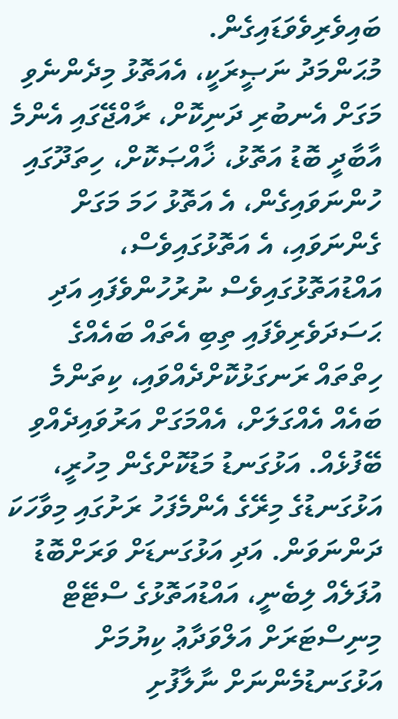ބައިވެރިވެވަޑައިގެން.
މުޙަންމަދު ނަޞީރަކީ، އެއަތޮޅު މިދެންނެވި މަގަށް އެނބުރި ދަނިކޮށް، ރާއްޖޭގައި އެންމެ އާބާދީ ބޮޑު އަތޮޅު، ޚާއްޞަކޮށް، ހިތަދޫގައި ހުންނަވައިގެން، އެ އަތޮޅު ހަމަ މަގަށް ގެންނަވައި، އެ އަތޮޅުގައިވެސް، އައްޑުއަތޮޅުގައިވެސް ނުރުހުންވެފައި އަދި ޙަސަދަވެރިވެފައި ތިބި އެތައް ބައެއްގެ ހިތްތައް ރަނގަޅުކޮށްދެއްވައި، ކިތަންމެ ބައެއް އެއްގަލަށް، އެއްމަގަށް އަރުވައިދެއްވި ބޭފުޅެއް. އަޅުގަނޑު މަޑުކޮށްގެން މިހުރީ، އަޅުގަނޑުގެ މިރޭގެ އެންމެފަހު ރަށުގައި މިވާހަކަ ދަންނަވަން. އަދި އަޅުގަނޑަށް ވަރަށްބޮޑު އުފަލެއް ލިބެނީ، އައްޑުއަތޮޅުގެ ސްޓޭޓް މިނިސްޓަރަށް އަލްވަދާޢު ކިޔުމަށް އަޅުގަނޑުމެންނަށް ނާލާފުށި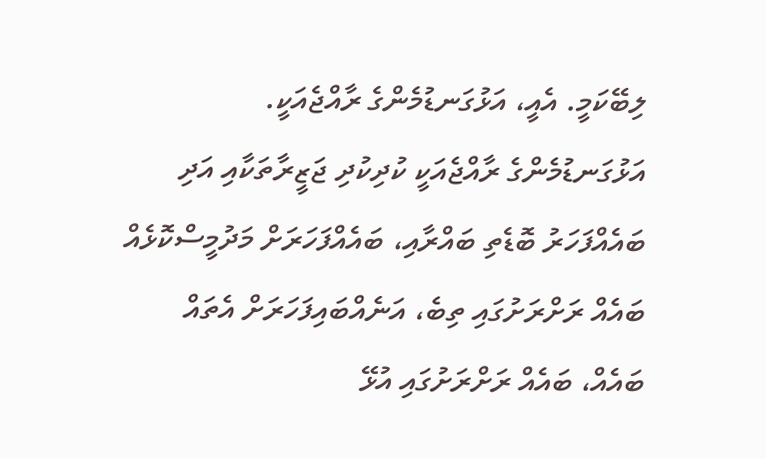ލިބޭކަމީ. އެއީ، އަޅުގަނޑުމެންގެ ރާއްޖެއަކީ.
އަޅުގަނޑުމެންގެ ރާއްޖެއަކީ ކުދިކުދި ޖަޒީރާތަކާއި އަދި ބައެއްފަހަރު ބޮޑެތި ބައްރާއި، ބައެއްފަހަރަށް މަދުމީސްކޮޅެއް ބައެއް ރަށްރަށުގައި ތިބެ، އަނެއްބައިފަހަރަށް އެތައް ބައެއް، ބައެއް ރަށްރަށުގައި އުޅޭ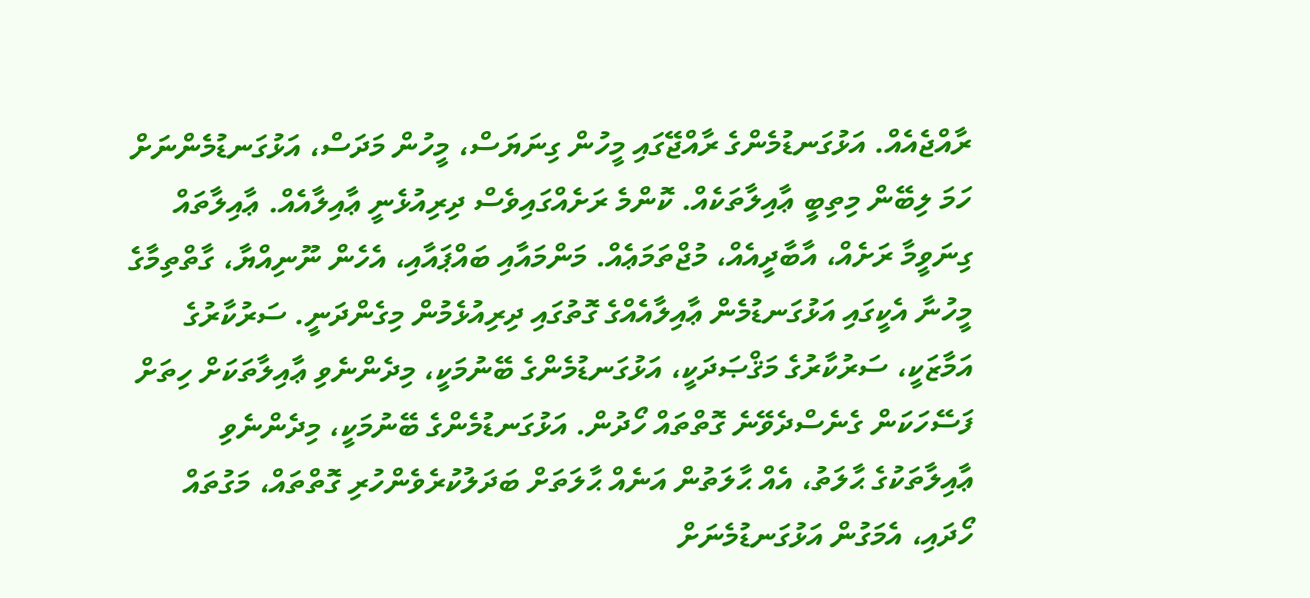ރާއްޖެއެއް. އަޅުގަނޑުމެންގެ ރާއްޖޭގައި މީހުން ގިނަޔަސް، މީހުން މަދަސް، އަޅުގަނޑުމެންނަށް ހަމަ ލިބޭން މިތިބީ ޢާއިލާތަކެއް. ކޮންމެ ރަށެއްގައިވެސް ދިރިއުޅެނީ ޢާއިލާއެއް. ޢާއިލާތައް ގިނަވީމާ ރަށެއް، އާބާދީއެއް، މުޖްތަމަޢެއް. މަންމައާއި ބައްޕައާއި، އެހެން ނޫނިއްޔާ، ގާތްތިމާގެ މީހުނާ އެކީގައި އަޅުގަނޑުމެން ޢާއިލާއެއްގެ ގޮތުގައި ދިރިއުޅެމުން މިގެންދަނީ. ސަރުކާރުގެ އަމާޒަކީ، ސަރުކާރުގެ މަޤްޞަދަކީ، އަޅުގަނޑުމެންގެ ބޭނުމަކީ، މިދެންނެވި ޢާއިލާތަކަށް ހިތަށް ފަސޭހަކަން ގެނެސްދެވޭނެ ގޮތްތައް ހޯދުން. އަޅުގަނޑުމެންގެ ބޭނުމަކީ، މިދެންނެވި ޢާއިލާތަކުގެ ޙާލަތު، އެއް ޙާލަތުން އަނެއް ޙާލަތަށް ބަދަލުކުރެވެންހުރި ގޮތްތައް، މަގުތައް ހޯދައި، އެމަގުން އަޅުގަނޑުމެނަށް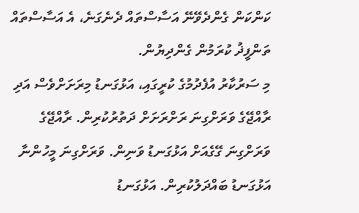ކަންކަން ގެންދެވޭނޭ އަސާސްތައް ދެނެގަނެ، އެ އަސާސްތައް ތަންފީޛު ކުރަމުން ގެންދިޔުން.
މި ސަރުކާރު އުފެދުމުގެ ކުރީގައި، އަޅުގަނޑު މިރަށަށްވެސް އަދި ރާއްޖޭގެ ވަރަށްގިނަ ރަށްރަށަށް ދަތުރުކުރިން. ރާއްޖޭގެ ވަރަށްގިނަ ގޭގެއަށް އަޅުގަނޑު ވަނިން. ވަރަށްގިނަ މީހުންނާ އަޅުގަނޑު ބައްދަލުކުރިން. އަޅުގަނޑު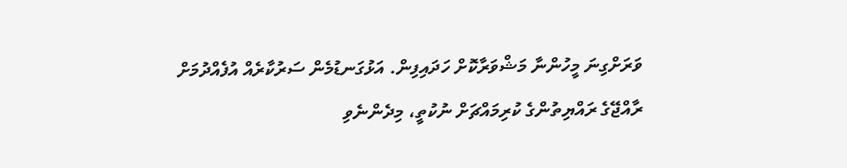ވަރަށްގިނަ މީހުންނާ މަޝްވަރާކޮށް ހަދައިފިން. އަޅުގަނޑުމެން ސަރުކާރެއް އުފެއްދުމަށް ރާއްޖޭގެ ރައްޔިތުންގެ ކުރިމައްޗަށް ނުކުތީ، މިދެންނެވި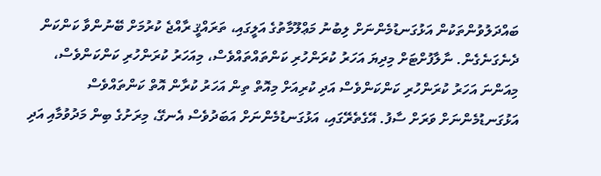ބައްދަލުވުންތަކުން އަޅުގަނޑުމެންނަށް ލިބުނު މަޢްލޫމާތުގެ އަލީގައި، ތަރައްޤީ ރާއްޖެ ކުރުމަށް ބޭނުންވާ ކަންކަން ދެނެގަނެގެން. ނާލާފުށްޓަށް މިދިޔަ އަހަރު ކުރަންހުރި ކަންތައްތައްވެސް، މިއަހަރު ކުރަންހުރި ކަންކަންވެސް، މިއަންނަ އަހަރު ކުރަންހުރި ކަންކަންވެސް އަދި ކުރިއަށް މިއޮތް ތިން އަހަރު ކުރާން އޮތް ކަންތައްވެސް އަޅުގަނޑުމެންނަށް ވަރަށް ސާފު. އޭގެތެރޭގައި، އަޅުގަނޑުމެންނަށް އަބަދުވެސް އެނގޭ، މިރަށުގެ ބިން މަދުވުމާއި އަދި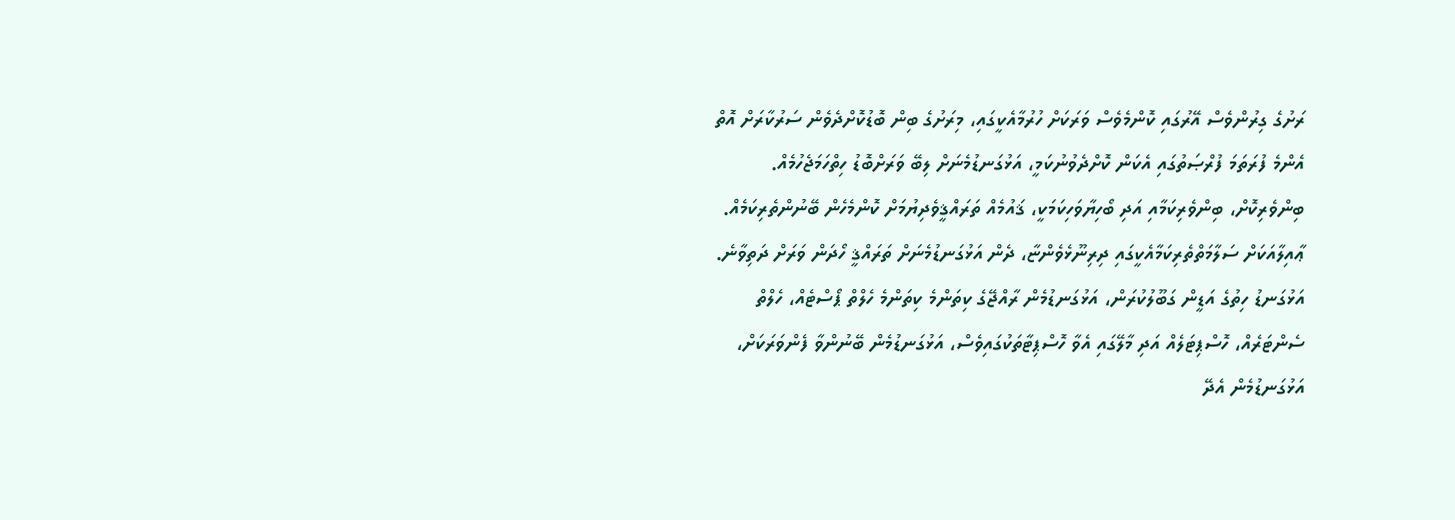ރަށުގެ ގިރުންވެސް އޭރުގައި ކޮންމެވެސް ވަރަކަށް ހުރުމާއެކީގައި، މިރަށުގެ ބިން ބޮޑުކޮށްދެވެން ސަރުކާރަށް އޮތް އެންމެ ފުރަތަމަ ފުރްޞަތުގައި އެކަން ކޮށްދެވުނުކަމީ، އަޅުގަނޑުމެނަށް ލިބޭ ވަރަށްބޮޑު ހިތްހަމަޖެހުމެއް.
ބިންވެރިކޮށް، ބިންވެރިކަމާއި އަދި ބޯހިޔާވަހިކަމަކީ، ޤައުމެއް ތަރައްޤީވެދިޔުމަށް ކޮންމެހެން ބޭނުންތެރިކަމެއް. ޢާއިލާއަކަށް ސަލާމަތްތެރިކަމާއެކީގައި ދިރިނޫޅެވެންޏާ، ދެން އަޅުގަނޑުމެނަށް ތަރައްޤީ ހޯދަން ވަރަށް ދަތިވާނެ. އަޅުގަނޑު ހިތުގެ އަޑީން ގަބޫލުކުރަން، އަޅުގަނޑުމެން ރާއްޖޭގެ ކިތަންމެ ކިތަންމެ ހެލްތް ޕޯސްޓެއް، ހެލްތް ސެންޓަރެއް، ހޮސްޕިޓަލެއް އަދި މާލޭގައި އެވާ ހޮސްޕިޓާތަކުގައިވެސް، އަޅުގަނޑުމެން ބޭނުންވާ ފެންވަރަކަށް، އަޅުގަނޑުމެން އެދޭ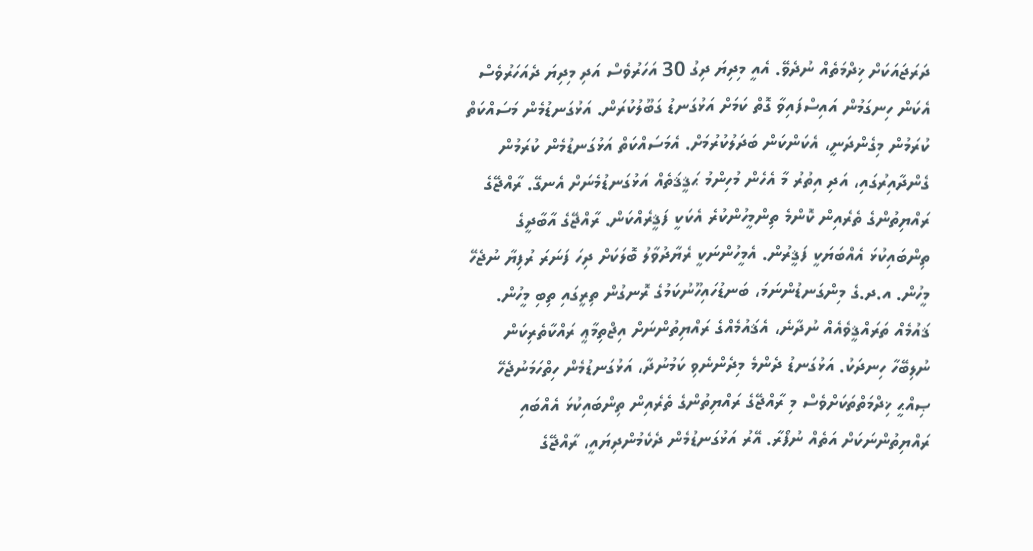ދަރަޖައަކަށް ޚިދްމަތެއް ނުދެވޭ. އެއީ މިދިޔަ ދިގު 30 އަހަރުވެސް އަދި މިދިޔަ ދެއަހަރުވެސް އެކަން ހިނގަމުން އައިސްފައިވާ ގޮތް ކަމަށް އަޅުގަނޑު ގަބޫލުކުރަން. އަޅުގަނޑުމެން މަސައްކަތް ކުރަމުން މިގެންދަނީ، އެކަންކަން ބަދަލުކުރުމަށް. އެމަސައްކަތް އަޅުގަނޑުމެން ކުރަމުން ގެންދާއިރުގައި، އަދި އިތުރު މާ އެހެން މުހިންމު ޙަޤީޤަތެއް އަޅުގަނޑުމެނަށް އެނގޭ. ރާއްޖޭގެ ރައްޔިތުންގެ ތެރެއިން ކޮންމެ ތިންމީހުންކުރެ އެކަކީ ފަޤީރެއްކަން. ރާއްޖޭގެ އާބާދީގެ ތިންބައިކުޅަ އެއްބަޔަކީ ފަޤީރުން. އެމީހުންނަކީ ރެޔާދުވާލު ބޮލަކަށް ދިހަ ފަނަރަ ރުފިޔާ ނުޖެހޭ މީހުން. އ.ދ.ގެ މިންގަނޑުންނަމަ، ބަނޑުހައިހޫނުކަމުގެ ރޮނގުން ތިރީގައި ތިބި މީހުން.
ޤައުމެއް ތަރައްޤީވެއެއް ނުދާނެ، އެޤައުމެއްގެ ރައްޔިތުންނަށް އިޖްތިމާޢީ ރައްކާތެރިކަން ނުލިބޭހާ ހިނދަކު. އަޅުގަނޑު ދެންމެ މިދެންނެވި ކަމުނުދާ، އަޅުގަނޑުމެން ހިތްހަމަނުޖެހޭ ޞިއްޙީ ޚިދްމަތްތަކަށްވެސް މި ރާއްޖޭގެ ރައްޔިތުންގެ ތެރެއިން ތިންބައިކުޅަ އެއްބައި ރައްޔިތުންނަކަށް އަތެއް ނުފޯރާ. އޭރު އަޅުގަނޑުމެން ދެކެމުންދިޔައީ، ރާއްޖޭގެ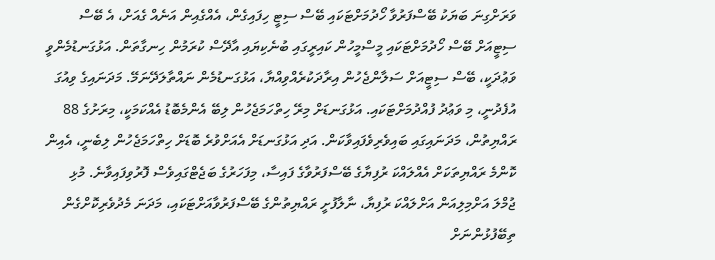ވަރަށްގިނަ ބަޔަކު ބޭސްފަރުވާ ހޯދުމަށްޓަކައި ބޭސް ސިޓީ ހިފައިގެން، އެއްގެއިން އަނެއް ގެއަށް، އެ ބޭސް ސިޓީއަށް ބޭސް ހޯދުމަށްޓަކައި މީސްމީހުން ކައިރީގައި ބުނެކިޔައި އާދޭސް ކުރަމުން ހިނގާތަން. އަޅުގަނޑުމެންވީ ވަޢުދަކީ، ބޭސް ސިޓީއަށް ސަލާންޖެހުން އިރާދަކުރެއްވިއްޔާ، އަޅުގަނޑުމެން ނައްތާލަދޭނަމޭ. މަދަނައިގެ ވިއުގަ އުފެދުނީ، މި ވަޢުދު ފުއްދުމަށްޓަކައި. އަޅުގަނޑަށް މިރޭ ހިތްހަމަޖެހުން ލިބޭ އެންމެބޮޑު އެއްކަމަކީ، މިރަށުގެ 88 ރައްޔިތުން، މަދަނައިގައި ބައިވެރިވެފައިވާކަން. އަދި އަޅުގަނޑަށް އެއަށްވުރެ ބޮޑަށް ހިތްހަމަޖެހުން ލިބެނީ، އެއިން ކޮންމެ ރައްޔިތަކަށް އެއްލައްކަ ރުފިޔާގެ ބޭސްފަރުވާގެ ފައިސާ، މިފަހަރުގެ ބަޖެޓްގައިވެސް ފޮރުވިފައިވާނެ. މުޅި ޖުމްލަ އަށްމިލިއަން އަށްލައްކަ ރުފިޔާ، ނާލާފުށީ ރައްޔިތުންގެ ބޭސްފަރުވާއަށްޓަކައި، މަދަނަ މެދުވެރިކޮށްގެން ތިބޭފުޅުންނަށް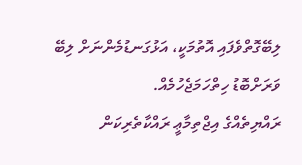ލިބޭގޮތްވެފައި އޮތުމަކީ، އަޅުގަނޑުމެންނަށް ލިބޭ ވަރަށްބޮޑު ހިތްހަމަޖެހުމެއް.
ރައްޔިތެއްގެ އިޖްތިމާޢީ ރައްކާތެރިކަން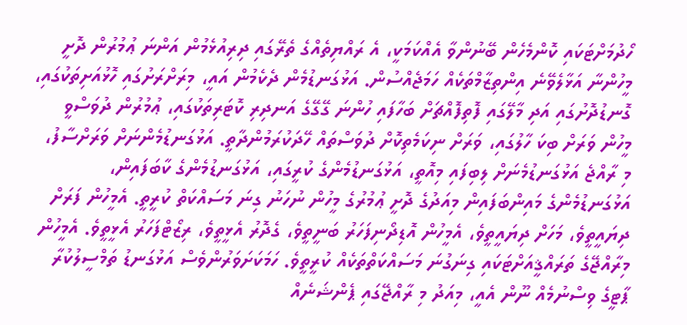ހޯދުމަށްޓަކައި ކޮންމެހެން ބޭނުންވާ އެއްކަމަކީ، އެ ރައްޔިތެއްގެ ތެރޭގައި ދިރިއުޅެމުން އަންނަ ޢުމުރުން ދޮށީ މީހުންނާ އަޅާލެވޭނެ އިންތިޒާމްތަކެއް ހަމަޖެއްސުން. އަޅުގަނޑުމެން ދެކެމުން އައީ، މިރަށްރަށުގައި ހޮޅުއަށިތަކުގައި، ގޮނޑުދޮށުގައި އަދި މާލޭގައި ފޮތިފޮއްޗަށް ބަހާފައި ހުންނަ ގޭގޭގެ އަނދިރި ކޮޓަރިތަކުގައި، ޢުމުރުން ދުވަސްވީ މީހުން ވަރަށް ބިކަ ހާލުގައި، ވަރަށް ނިކަމެތިކޮށް ދުވަސްތައް ހޭދަކުރަމުންދާތީ. އަޅުގަނޑުމެންނަށް ވަރަށްސާފު، މި ރާއްޖެ އަޅުގަނޑުމެނަށް ލިބިފައި މިއޮތީ، އަޅުގަނޑުމެންގެ ކުރީގައި، އަޅުގަނޑުމެންގެ ކާބަފައިން، އަޅުގަނޑުމެންގެ މައިންބަފައިން މިއަދުގެ ދޮށީ ޢުމުރުގެ މީހުން ނުހަނު ގިނަ މަސައްކަތް ކުރީތީ. އެމީހުން ފަރަށް ދިޔައީތީވެ، މަހަށް ދިޔައީތީވެ، އެމީހުން އޮޑިދޯނިފަހަރު ބަނީތީވެ، ގެދޮރު އެޅީތީވެ، ރިޒޯޓްފަހަރު އެޅީތީވެ. އެމީހުން މިރާއްޖޭގެ ތަރައްޤީއަށްޓަކައި ގިނަގުނަ މަސައްކަތްތަކެއް ކުރީތީވެ. ހަމަކަށަވަރުންވެސް އަޅުގަނޑު ތަމްސީލުކުރާ ޕާޓީގެ ވިސްނުމެއް ނޫން އެއީ، މިއަދު މި ރާއްޖޭގައި ޕެންޝަނެއް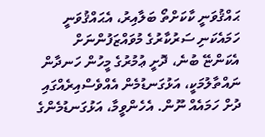ޙައްޤުވަނީ ކާކަށްތޯ ބަލާއިރު، އެޙައްޤުވަނީ ހަމައެކަނި ސަރުކާރުގެ މުވައްޒަފުންނަށް އެކަންޏޭ ބުނެ، ދޮށީ ޢުމުރުގެ މީހުން ހަނދާން ނައްތާލުމަކީ، އަޅުގަނޑުމެން އެއްވެސްއިރެއްގައި ދުށް ހަމައެއް ނޫން. އެހެންވީމާ، އަޅުގަނޑުމެންގެ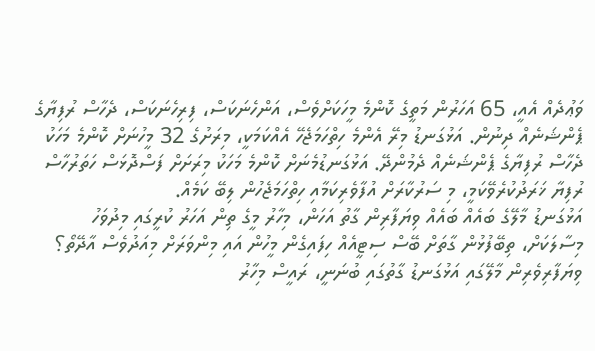ވަޢުދެއް އެއީ، 65 އަހަރުން މަތީގެ ކޮންމެ މީހަކަށްވެސް، އަންހެނަކަސް، ފިރިހެނަކަސް، ދެހާސް ރުފިޔާގެ ޕެންޝަނެއް ދިނުން. އަޅުގަނޑު މިރޭ އެންމެ ހިތްހަމަޖެހޭ އެއްކަމަކީ، މިރަށުގެ 32 މީހުނަށް ކޮންމެ މަހަކު ދެހާސް ރުފިޔާގެ ޕެންޝަނެއް ދެމުންދޭ. އަޅުގަނޑުމެނަށް ކޮންމެ މަހަކު މިރަށަށް ފަސްދޮޅަސް ހަތަރުހާސް ރުފިޔާ ޚަރަދުކުރެވޭކަމީ، މި ސަރުކާރަށް އުފާވެރިކަމާއި ހިތްހަމަޖެހުން ލިބޭ ކަމެއް.
އަޅުގަނޑު މާލޭގެ ބައެއް ބައެއް ވިޔަފާރިން ގާތު އަހަން، މިހާރު މީގެ ތިން އަހަރު ކުރީގައި މިދުވަހު މިސާލަކަށް، ތިބޭފުޅުން ގާތަށް ބޭސް ސިޓީއެއް ހިފައިގެން މީހުން އައި މިންވަރަށް މިއަދުވެސް އާދޭތޯ؟ ވިޔަފާރިވެރިން މާލޭގައި އަޅުގަނޑު ގާތުގައި ބުނަނީ، ރައީސް މިހާރު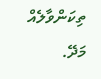ތިކަންވާލެއް މަދޭ.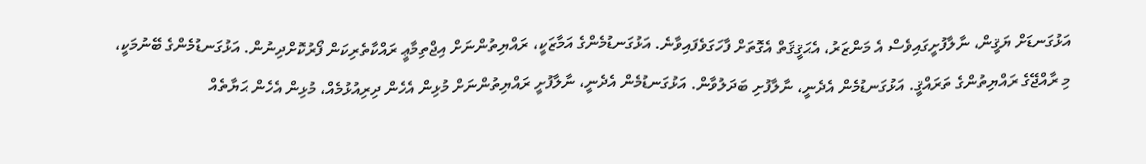އަޅުގަނޑަށް ޔަޤީން، ނާލާފުށީގައިވެސް އެ މަންޒަރު، އެޙަޤީޤަތް އެގޮތަށް ފާހަގަވެފައިވާނެ. އަޅުގަނޑުމެންގެ އަމާޒަކީ، ރައްޔިތުންނަށް އިޖްތިމާޢީ ރައްކާތެރިކަން ފޯރުކޮށްދިނުން. އަޅުގަނޑުމެންގެ ބޭނުމަކީ، މި ރާއްޖޭގެ ރައްޔިތުންގެ ތަރައްޤީ. އަޅުގަނޑުމެން އެދެނީ، ނާލާފުށި ބަދަލުވާން. އަޅުގަނޑުމެން އެދެނީ، ނާލާފުށީ ރައްޔިތުންނަށް މުޅިން އެހެން ދިރިއުޅުމެއް، މުޅިން އެހެން ޙަޔާތެއް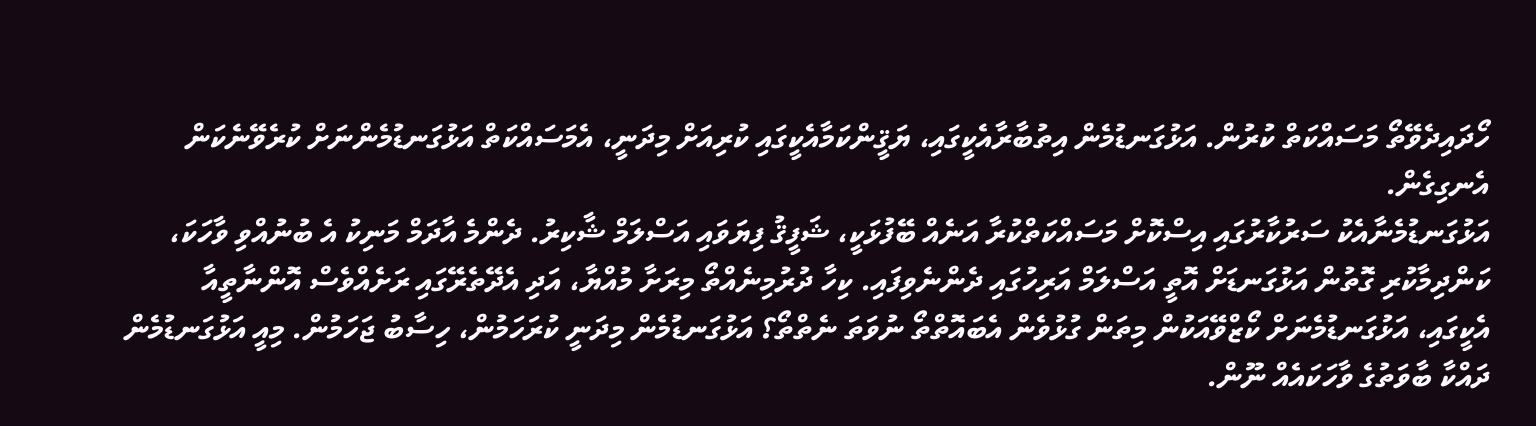ހޯދައިދެވޭތޯ މަސައްކަތް ކުރުން. އަޅުގަނޑުމެން އިތުބާރާއެކީގައި، ޔަޤީންކަމާއެކީގައި ކުރިއަށް މިދަނީ، އެމަސައްކަތް އަޅުގަނޑުމެންނަށް ކުރެވޭނެކަން އެނގިގެން.
އަޅުގަނޑުމެނާއެކު ސަރުކާރުގައި އިސްކޮށް މަސައްކަތްކުރާ އަނެއް ބޭފުޅަކީ، ޝަފީޤު ފިޔަވައި އަސްލަމް ޝާކިރު. ދެންމެ އާދަމް މަނިކު އެ ބުނުއްވި ވާހަކަ، ކަންދިމާކުރި ގޮތުން އަޅުގަނޑަށް އޮތީ އަސްލަމް އަރިހުގައި ދެންނެވިފައި. ކިހާ ދުރުމިނެއްތޯ މިރަށާ މުއްޔާ، އަދި އެދޭތެރޭގައި ރަށެއްވެސް އޮންނާތީއާ އެކީގައި، އަޅުގަނޑުމެނަށް ކޯޒްވޭއަކުން މިތަން ގުޅުވެން އެބައޮތްތޯ ނުވަތަ ނެތްތޯ؟ އަޅުގަނޑުމެން މިދަނީ ކުރަހަމުން، ހިސާބު ޖަހަމުން. މިއީ އަޅުގަނޑުމެން ދައްކާ ބާވަތުގެ ވާހަކައެއް ނޫން.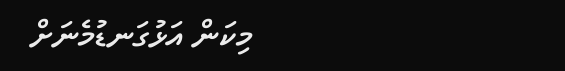މިކަން އަޅުގަނޑުމެނަށް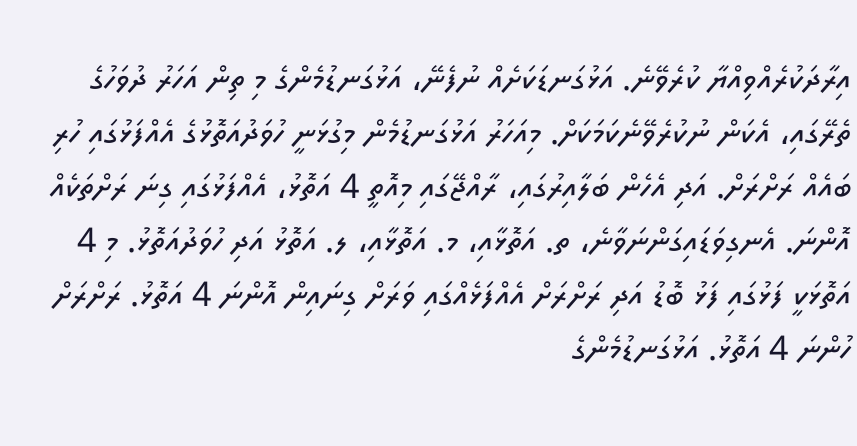އިރާދަކުރެއްވިއްޔާ ކުރެވޭނެ. އަޅުގަނޑަކަށެއް ނުފެނޭ، އަޅުގަނޑުމެންގެ މި ތިން އަހަރު ދުވަހުގެ ތެރޭގައި، އެކަން ނުކުރެވޭނެކަމަކަށް. މިއަހަރު އަޅުގަނޑުމެން މިގުޅަނީ ހުވަދުއަތޮޅުގެ އެއްފަޅުގައި ހުރި ބައެއް ރަށްރަށް. އަދި އެހެން ބަލާއިރުގައި، ރާއްޖޭގައި މިއޮތީ 4 އަތޮޅު، އެއްފަޅުގައި ގިނަ ރަށްތަކެއް އޮންނަ. އެނގިވަޑައިގަންނަވާނެ، ތ. އަތޮޅާއި، މ. އަތޮޅާއި، ލ. އަތޮޅު އަދި ހުވަދުއަތޮޅު. މި 4 އަތޮޅަކީ ފަޅުގައި ފަޅު ބޮޑު އަދި ރަށްރަށް އެއްފަޅެއްގައި ވަރަށް ގިނައިން އޮންނަ 4 އަތޮޅު. ރަށްރަށް ހުންނަ 4 އަތޮޅު. އަޅުގަނޑުމެންގެ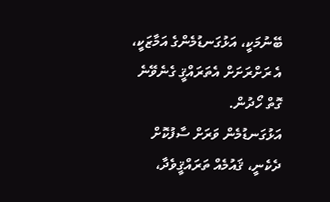ބޭނުމަކީ، އަޅުގަނޑުމެންގެ އަމާޒަކީ، އެ ރަށްރަށަށް އެތަރައްޤީ ގެނެވޭނެ ގޮތް ހޯދުން.
އަޅުގަނޑުމެން ވަރަށް ސާފުކޮށް ދެކެނީ، ޤައުމެއް ތަރައްޤީވެދާ،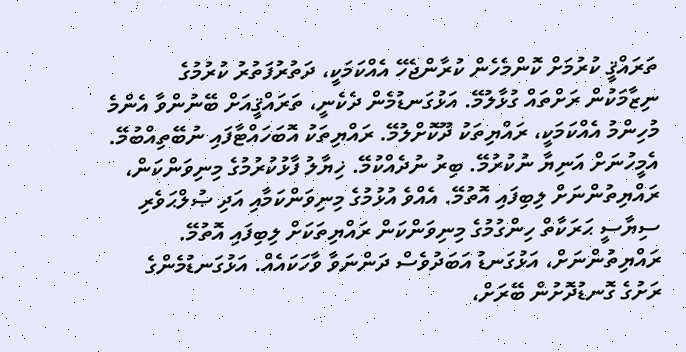ތަރައްޤީ ކުރުމަށް ކޮންމެހެން ކުރާންޖެހޭ އެއްކަމަކީ، ދަތުރުފަތުރު ކުރުމުގެ ނިޒާމަކުން ރަށްތައް ގުޅާލުމޭ. އަޅުގަނޑުމެން ދެކެނީ، ތަރައްޤީއަށް ބޭނުންވާ އެންމެ މުހިންމު އެއްކަމަކީ، ރައްޔިތަކު ދޫކޮށްލުމޭ. ރައްޔިތަކު އޮބަހައްޓާފައި ނުބޭތިއްބުމޭ. އެމީހުނަށް އަނިޔާ ނުކުރުމޭ. ބިރު ނުދެއްކުމޭ. ޚިޔާލު ފާޅުކުރުމުގެ މިނިވަންކަން، ރައްޔިތުންނަށް ލިބިފައި އޮތުމޭ. އެއްވެ އުޅުމުގެ މިނިވަންކަމާއި އަދި ޞުލްޙަވެރި ސިޔާސީ ޙަރަކާތް ހިންގުމުގެ މިނިވަންކަން ރައްޔިތަކަށް ލިބިފައި އޮތުމޭ. ރައްޔިތުންނަށް، އަޅުގަނޑު އަބަދުވެސް ދަންނަވާ ވާހަކައެއް. އަޅުގަނޑުމެންގެ ރަށުގެ ގޮނޑުދޮށުން ބޭރަށް،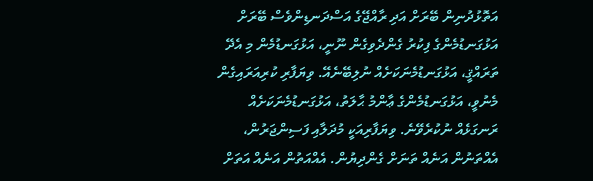އަތޮޅުދުނިން ބޭރަށް އަދި ރާއްޖޭގެ އަސްދަނޑިންވެސް ބޭރަށް އަޅުގަނޑުމެންގެ ފިކުރު ގެންދެވިގެން ނޫނީ، އަޅުގަނޑުމެން މި އެދޭ ތަރައްޤީ، އަޅުގަނޑުމެނަކަށެއް ނުލިބޭނެއޭ. ވިޔަފާރި ކުރިއަރައިގެން މެނުވީ، އަޅުގަނޑުމެންގެ ޢާންމު ޙާލަތު، އަޅުގަނޑުމެނަކަށެއް ރަނގަޅެއް ނުކުރެވޭނެ. ވިޔަފާރިއަކީ މުދަލާއި ފަސިންޖަރުން، އެއްތަނުން އަނެއް ތަނަށް ގެންދިޔުން. އެއްއަތުން އަނެއް އަތަށް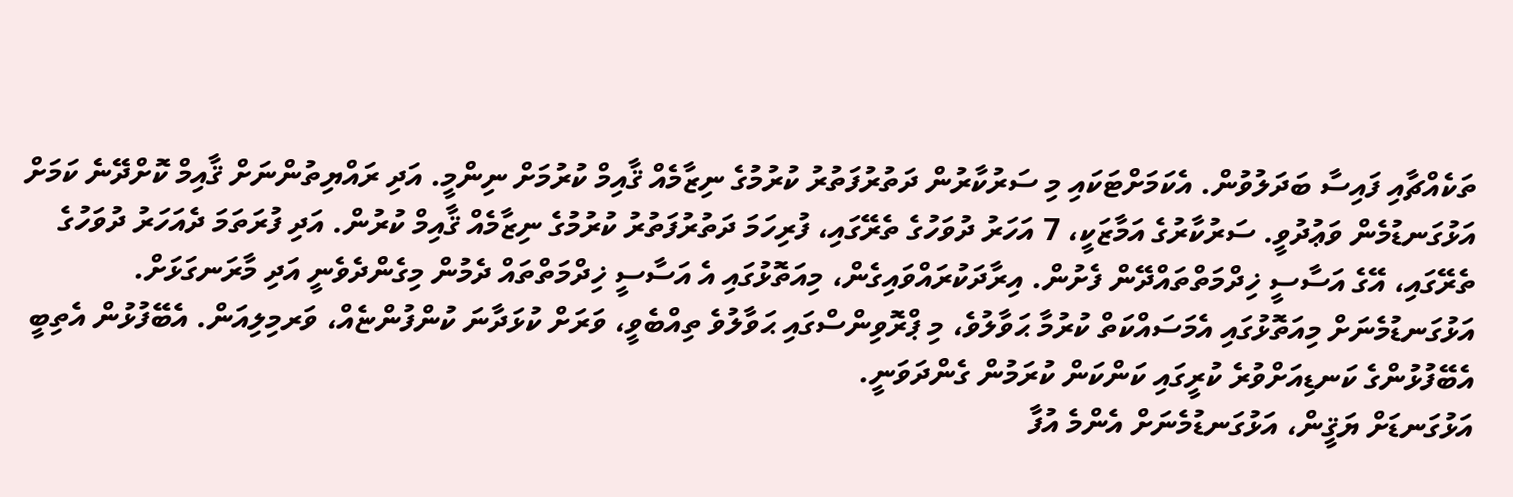ތަކެއްޗާއި ފައިސާ ބަދަލުވުން. އެކަމަށްޓަކައި މި ސަރުކާރުން ދަތުރުފަތުރު ކުރުމުގެ ނިޒާމެއް ޤާއިމް ކުރުމަށް ނިންމީ. އަދި ރައްޔިތުންނަށް ޤާއިމް ކޮށްދޭނެ ކަމަށް އަޅުގަނޑުމެން ވަޢުދުވީ. ސަރުކާރުގެ އަމާޒަކީ، 7 އަހަރު ދުވަހުގެ ތެރޭގައި، ފުރިހަމަ ދަތުރުފަތުރު ކުރުމުގެ ނިޒާމެއް ޤާއިމް ކުރުން. އަދި ފުރަތަމަ ދެއަހަރު ދުވަހުގެ ތެރޭގައި، އޭގެ އަސާސީ ޚިދްމަތްތައްދޭން ފެށުން. އިރާދަކުރައްވައިގެން، މިއަތޮޅުގައި އެ އަސާސީ ޚިދްމަތްތައް ދެމުން މިގެންދެވެނީ އަދި މާރަނގަޅަށް. އަޅުގަނޑުމެނަށް މިއަތޮޅުގައި އެމަސައްކަތް ކުރުމާ ޙަވާލުވެ، މި ޕްރޮވިންސްގައި ޙަވާލުވެ ތިއްބެވީ، ވަރަށް ކުޅަދާނަ ކުންފުންޏެއް، ވަރމިލިއަން. އެބޭފުޅުން އެތިބީ އެބޭފުޅުންގެ ކަނޑިއަށްވުރެ ކުރީގައި ކަންކަން ކުރަމުން ގެންދަވަނީ.
އަޅުގަނޑަށް ޔަޤީން، އަޅުގަނޑުމެނަށް އެންމެ އުފާ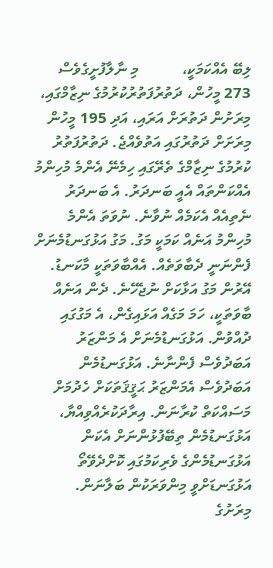ލިބޭ އެއްކަމަކީ،           މި ނާލާފުށީގެވެސް 273 މީހުން، ދަތުރުފަތުރުކުރުމުގެ ނިޒާމްގައި، މިރަށުން ދަތުރަށް އަރައި، އަދި 195 މީހުން މިރަށަށް ދަތުރުގައި އަތުވެއްޖެ. ދަތުރުފަތުރު ކުރުމުގެ ނިޒާމްގެ ތެރޭގައި ހިމެނޭ އެންމެ މުހިންމު އެއްކަންތައް އެއީ ބަނދަރު. އެ ބަނދަރު ނެތިއެއް އެކަމެއް ނުވާނެ. ނުވަތަ އެންމެ މުހިންމު އަނެއް ކަމަކީ މަގު. މަގު އަޅުގަނޑުމެނަށް ފެންނަނީ ދެބާވަތެއް. އެއްބާވަތަކީ މާކަނޑު. އޭރުން މަގު އަޅާކަށް ނުޖެހޭނެ. ދެން އަނެއް ބާވަތަކީ، ހަމަ މަގެއް އަޅައިގެން، އެ މަގުގައި ދުއްވުން. އަޅުގަނޑުމެނަށް އެ މަންޒަރު އަބަދުވެސް ފެންނާނެ. އަޅުގަނޑުމެން އަބަދުވެސް އެމަންޒަރު ޙަޤީޤަތަކަށް ހެދުމަށް މަސައްކަތް ކުރާނަން. އިރާދަކުރެއްވިއްޔާ، އަޅުގަނޑުމެން ތިބޭފުޅުންނަށް އެކަން އަޅުގަނޑުމެންގެ ވެރިކަމުގައި ކޮށްދެވޭތޯ އަޅުގަނޑަށްވީ މިންވަރަކުން ބަލާނަން.
މިރަށުގެ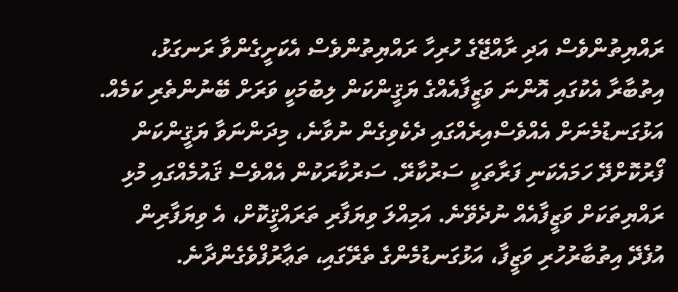ރައްޔިތުންވެސް އަދި ރާއްޖޭގެ ހުރިހާ ރައްޔިތުންވެސް އެކަށީގެންވާ ރަނގަޅު، އިތުބާރާ އެކުގައި އޮންނަ ވަޒީފާއެއްގެ ޔަޤީންކަން ލިބުމަކީ ވަރަށް ބޭނުންތެރި ކަމެއް. އަޅުގަނޑުމެނަށް އެއްވެސްއިރެއްގައި ދެކެވިގެން ނުވާނެ، މިދަންނަވާ ޔަޤީންކަން ފޯރުކޮށްދޭ ހަމައެކަނި ފަރާތަކީ ސަރުކާރޭ. ސަރުކާރަކުން އެއްވެސް ޤައުމެއްގައި މުޅި ރައްޔިތަކަށް ވަޒީފާއެއް ނުދެވޭނެ. އަމިއްލަ ވިޔަފާރި ތަރައްޤީކޮށް، އެ ވިޔަފާރިން އުފެދޭ އިތުބާރުހުރި ވަޒީފާ، އަޅުގަނޑުމެންގެ ތެރޭގައި، ތަޢާރުފްވެގެންދާނެ.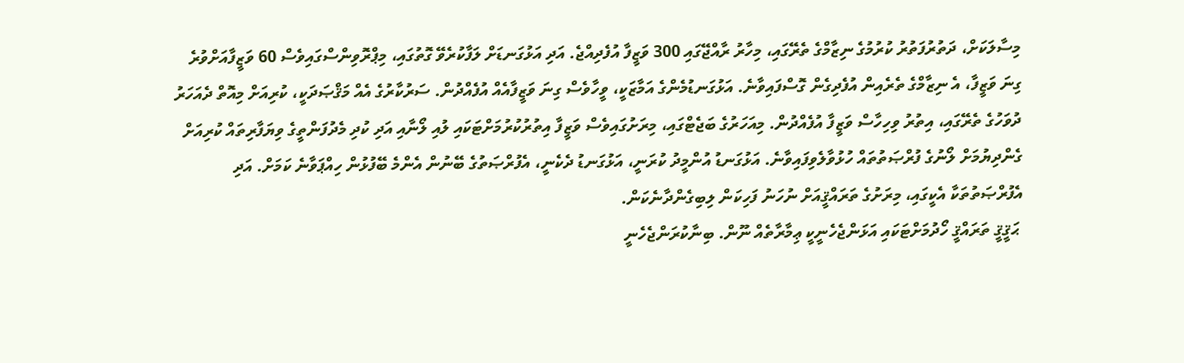މިސާލަކަށް، ދަތުރުފަތުރު ކުރުމުގެ ނިޒާމްގެ ތެރޭގައި، މިހާރު ރާއްޖޭގައި 300 ވަޒީފާ އުފެދިއްޖެ. އަދި އަޅުގަނޑަށް ލަފާކުރެވޭ ގޮތުގައި، މިޕްރޮވިންސްގައިވެސް 60 ވަޒީފާއަށްވުރެ ގިނަ ވަޒީފާ، އެ ނިޒާމްގެ ތެރެއިން އުފެދިގެން ގޮސްފައިވާނެ. އަޅުގަނޑުމެންގެ އަމާޒަކީ، ވީހާވެސް ގިނަ ވަޒީފާއެއް އުފެއްދުން. ސަރުކާރުގެ އެއް މަޤްޞަދަކީ، ކުރިއަށް މިއޮތް ދެއަހަރު ދުވަހުގެ ތެރޭގައި، އިތުރު ވިހިހާސް ވަޒީފާ އުފެއްދުން. މިއަހަރުގެ ބަޖެޓްގައި، މިރަށުގައިވެސް ވަޒީފާ އިތުރުކުރުމަށްޓަކައި ލުއި ލޯނާއި އަދި ކުދި މެދުފަންތީގެ ވިޔަފާރިތައް ކުރިއަށް ގެންދިޔުމަށް ލޯނުގެ ފުރްޞަތުތައް ހުޅުވާލެވިފައިވާނެ. އަޅުގަނޑު އުންމީދު ކުރަނީ، އަޅުގަނޑު ދެކެނީ، އެފުރްޞަތުގެ ބޭނުން އެންމެ ބޭފުޅުން ހިއްޕަވާނެ ކަމަށް. އަދި އެފުރްޞަތުތަކާ އެކީގައި، މިރަށުގެ ތަރައްޤީއަށް ނުހަނު ފަހިކަން ލިބިގެންދާނެކަން.
 ޙަޤީޤީ ތަރައްޤީ ހޯދުމަށްޓަކައި އަޅަންޖެހެނީކީ ޢިމާރާތެއް ނޫން. ބިނާކުރަންޖެހެނީ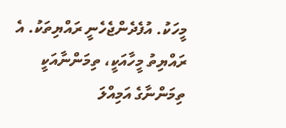މީހަކު. އުފެދެންޖެހެނީ ރައްޔިތަކު. އެ ރައްޔިތު މީހާއަކީ، ތިމަންނާއަކީ ތިމަންނާގެ އަމިއްލަ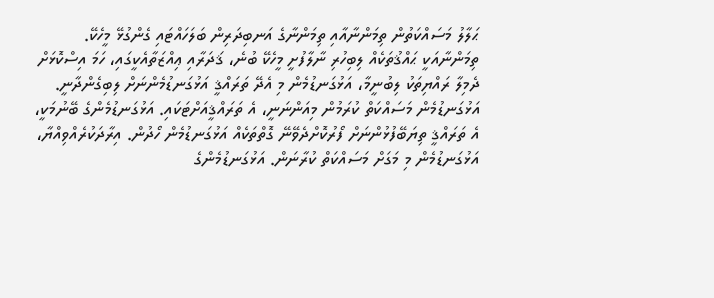ޙަލާލު މަސައްކަތުން ތިމަންނާއާއި ތިމަންނާގެ އަނބިދަރިން ބަލަހައްޓައި ގެންގުޅޭ މީހެކޭ. ތިމަންނާއަކީ ޙައްޤުތަކެއް ލިބިހުރި ނާލާފުށީ މީހެކޭ ބުނެ، ޤަދަރާއި ޢިއްޒަތާއެކީގައި، ހަމަ އިސްކޮޅަށް ދެމިލާ ރައްޔިތަކު ލިބުނީމާ، އަޅުގަނޑުމެން މި އެދޭ ތަރައްޤީ އަޅުގަނޑުމެންނަށް ލިބިގެންދާނީ. އަޅުގަނޑުމެން މަސައްކަތް ކުރަމުން މިއަންނަނީ، އެ ތަރައްޤީއަށްޓަކައި. އަޅުގަނޑުމެންގެ ބޭނުމަކީ، އެ ތަރައްޤީ ތިޔަބޭފުޅުންނަށް ފޯރުކޮށްދެވޭނޭ ގޮތްތަކެއް އަޅުގަނޑުމެން ހޯދުން. އިރާދަކުރެއްވިއްޔާ، އަޅުގަނޑުމެން މި މަގަށް މަސައްކަތް ކުރާނަން. އަޅުގަނޑުމެންގެ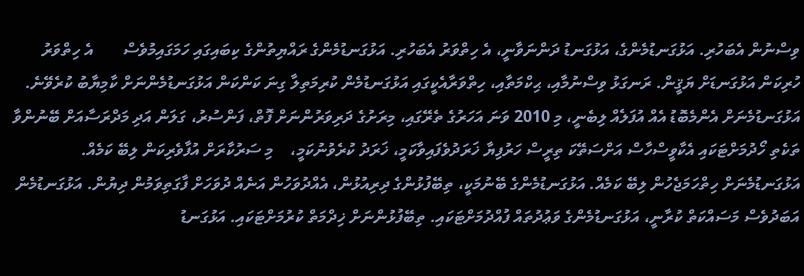ވިސްނުން އެބަހުރި. އަޅުގަނޑުމެންގެ، އަޅުގަނޑު ދަންނަވާނީ، އެ ހިތްވަރު އެބަހުރި. އަޅުގަނޑުމެންގެ ރައްޔިތުންގެ ކިބައިގައި ހަމަގައިމުވެސް       އެ ހިތްވަރު ހުރިކަން އަޅުގަނޑަށް ޔަޤީން. ރަނގަޅު ވިސްނުމާއި، ޙިކްމަތާއި، ހިތްވަރާއެކީގައި އަޅުގަނޑުމެން ކުރިމަތިލާ ގިނަ ކަންކަން އަޅުގަނޑުމެންނަށް ކާމިޔާބު ކުރެވޭނެ.
އަޅުގަނޑުމެނަށް އެންމެބޮޑު އެއް އުފަލެއް ލިބެނީ، މި 2010 ވަނަ އަހަރުގެ ތެރޭގައި، މިރަށުގެ ދަރިވަރުންނަށް ފޮތް، ފަންސުރު، ގަލަން އަދި މަދްރަސާއަށް ބޭނުންވާ ތަކެތި ހޯދުމަށްޓަކައި އެކާވީސްހާސް އަށްސަތޭކަ ތިރީސް ހަރުފިޔާ ޚަރަދުވެފައިވާކަމީ، ޚަރަދު ކުރެވުނުކަމީ،    މި ސަރުކާރަށް އުފާވެރިކަން ލިބޭ ކަމެއް. އަޅުގަނޑުމެނަށް ހިތްހަމަޖެހުން ލިބޭ ކަމެއް. އަޅުގަނޑުމެންގެ ބޭނުމަކީ، ތިބޭފުޅުންގެ ދިރިއުޅުން، އެއްދުވަހުން އަނެއް ދުވަހަށް ފާގަތިވަމުން ދިޔުން. އަޅުގަނޑުމެން އަބަދުވެސް މަސައްކަތް ކުރާނީ، އަޅުގަނޑުމެންގެ ވަޢުދުތައް ފުއްދުމަށްޓަކައި. ތިބޭފުޅުންނަށް ޚިދްމަތް ކުރުމަށްޓަކައި. އަޅުގަނޑު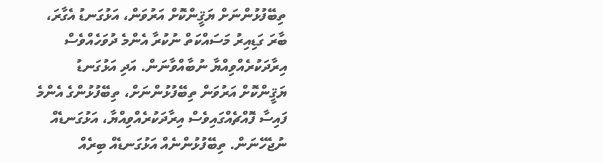ތިބޭފުޅުންނަށް ޔަޤީންކޮށް އަރުވަން، އަޅުގަނޑު އެގާރަ، ބާރަ ގަޑިއިރު މަސައްކަތް ނުކުރާ އެންމެ ދުވަހެއްވެސް އިރާދަކުރެއްވިއްޔާ ނުބާއްވާނަން. އަދި އަޅުގަނޑު ޔަޤީންކޮށް އަރުވަން ތިބޭފުޅުންނަށް، ތިބޭފުޅުންގެ އެންމެ ފައިސާ ފޮއްޗެއްގައިވެސް އިރާދަކުރެއްވިއްޔާ، އަޅުގަނޑެއް ނުޖެހޭނަން. ތިބޭފުޅުންނެއް އަޅުގަނޑެއް ބިރެއް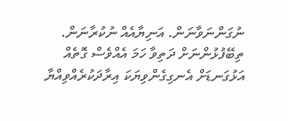ނުގަންނަވާނަން. އަނިޔާއެއް ނުކުރާނަން. ތިބޭފުޅުންނަށް ދަތިވާ ހަމަ އެއްވެސް ގޮތެއް އަޅުގަނޑަށް އެނގިގެންވިޔަކަ އިރާދަކުރެއްވިއްޔާ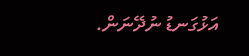އަޅުގަނޑު ނުދޭނަން.